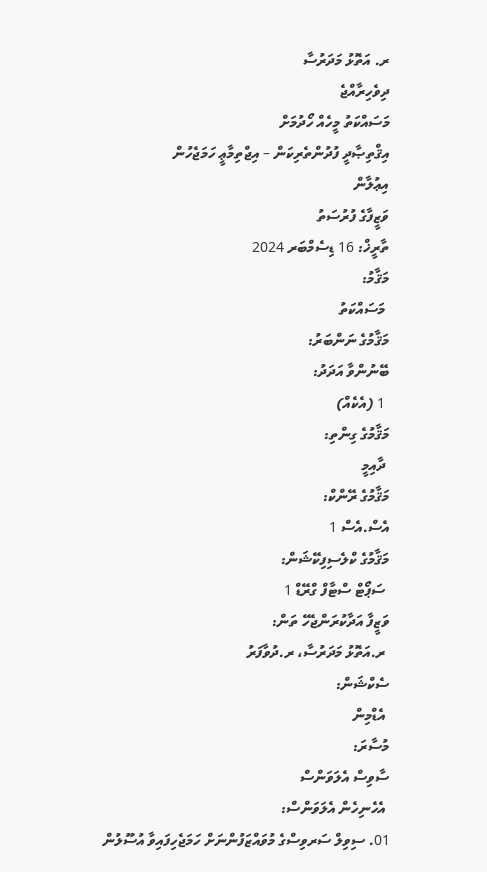ރ. އަތޮޅު މަދަރުސާ
ދިވެހިރާއްޖެ
މަސައްކަތު މީހެއް ހޯދުމަށް
އިޤްތިޞާދީ ފުދުންތެރިކަން – އިޖްތިމާޢީ ހަމަޖެހުން
އިޢުލާން
ވަޒީފާގެ ފުރުސަތު
ތާރީޚް: 16 ޑިސެމްބަރ 2024
މަޤާމު:
 މަސައްކަތު
މަޤާމުގެ ނަންބަރު:
ބޭނުންވާ އަދަދު:
 1 (އެކެއް)
މަޤާމުގެ ގިންތި:
 ދާއިމީ
މަޤާމުގެ ރޭންކް:
އެސް.އެސް 1
މަޤާމުގެ ކްލެސިފިކޭޝަން:
 ސަޕޯޓް ސްޓާފް ގްރޭޑް 1
ވަޒީފާ އަދާކުރަންޖެހޭ ތަން:
 ރ.އަތޮޅު މަދަރުސާ، ރ.ދުވާފަރު
ސެކްޝަން:
 އެޑްމިން
މުސާރަ:
ސާވިސް އެލަވަންސް
 އެހެނިހެން އެލަވަންސް:
01. ސިވިލް ސަރވިސްގެ މުވައްޒަފުންނަށް ހަމަޖެހިފައިވާ އުސޫލުން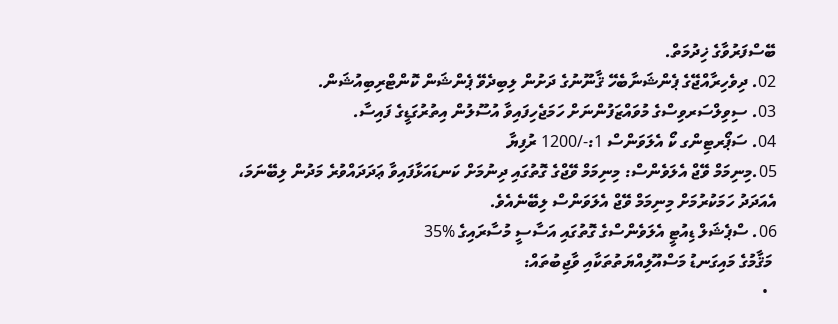ބޭސްފަރުވާގެ ޚިދުމަތް.
02. ދިވެހިރާއްޖޭގެ ޕެންޝަނާބެހޭ ޤާނޫނުގެ ދަށުން ލިބިދެވޭ ޕެންޝަން ކޮންޓްރިބިއުޝަން.
03. ސިވިލްސަރވިސްގެ މުވައްޒަފުންނަށް ހަމަޖެހިފައިވާ އުސޫލުން އިތުރުގަޑީގެ ފައިސާ.
04. ސަޕޯރޓިންގ ކޯ އެލަވަންސް 1:-/1200 ރުފިޔާ
05.މިނިމަމް ވޭޖް އެލަވެންސް: މިނިމަމް ވޭޖްގެ ގޮތުގައި ދިނުމަށް ކަނޑައަޅާފައިވާ ޢަދަދައްވުރެ މަދުން ލިބޭނަމަ، އެއަދަދު ހަމަކުރުމަށް މިނިމަމް ވޭޖް އެލަވަންސް ލިބޭނެއެވެ.
06. ސްޕެޝަލް ޑިއުޓީ އެލަވެންސްގެ ގޮތުގައި އަސާސީ މުސާރައިގެ %35
 މަޤާމުގެ މައިގަނޑު މަސްއޫލިއްޔަތުތަކާއި ވާޖިބުތައް:
  •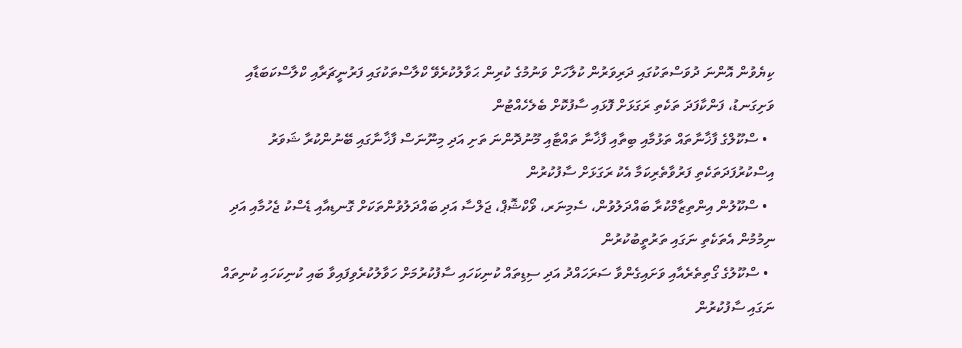ކިޔެވުން އޮންނަ ދުވަސްތަކުގައި ދަރިވަރުން ކުލާހަށް ވަނުމުގެ ކުރިން ޙަވާލުކުރެވޭ ކްލާސްތަކުގައި ފަރުނީޗަރާއި ކްލާސްކަބަޑާއި ވަށިގަނޑު، ފަންކާފަދަ ތަކެތި ރަގަޅަށް ފޮޅައި ސާފުކޮށް ބެލެހެއްޓުން
  • ސްކޫލްގެ ފާޚާނާތައް ތަޅުމާއި ބިތާއި ފާޚާނާ ތައްޓާއި މޫނުދޮންނަ ތަށި އަދި މިނޫނަސް ފާޚާނާގައި ބޭނުންކުރާ ޝަވަރު އިސްކުރުފަދަތަކެތި ފަރުވާތެރިކަމާ އެކު ރަގަޅަށް ސާފުކުރުން
  • ސްކޫލުން އިންތިޒާމްކުރާ ބައްދަލުވުން، ސެމިނަރ، ވޯކްޝޮޕް، ޖަލްސާ އަދި ބައްދަލުވުންތަކަށް ގޮނޑިއާއި ޑެސްކު ޖެހުމާއި އަދި ނިމުމުން އެތަކެތި ނަގައި ތަރުތީބުކުރުން
  • ސްކޫލުގެ ގޯތިތެރެއާއި ވަށައިގެންވާ ސަރަހައްދު އަދި ސިޑިތައް ކުނިކަހައި ސާފުކުރުމަށް ހަވާލުކުރެވިފައިވާ ބައި ކުނިކަހައި ކުނިތައް ނަގައި ސާފުކުރުން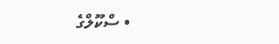• ސްކޫލްގެ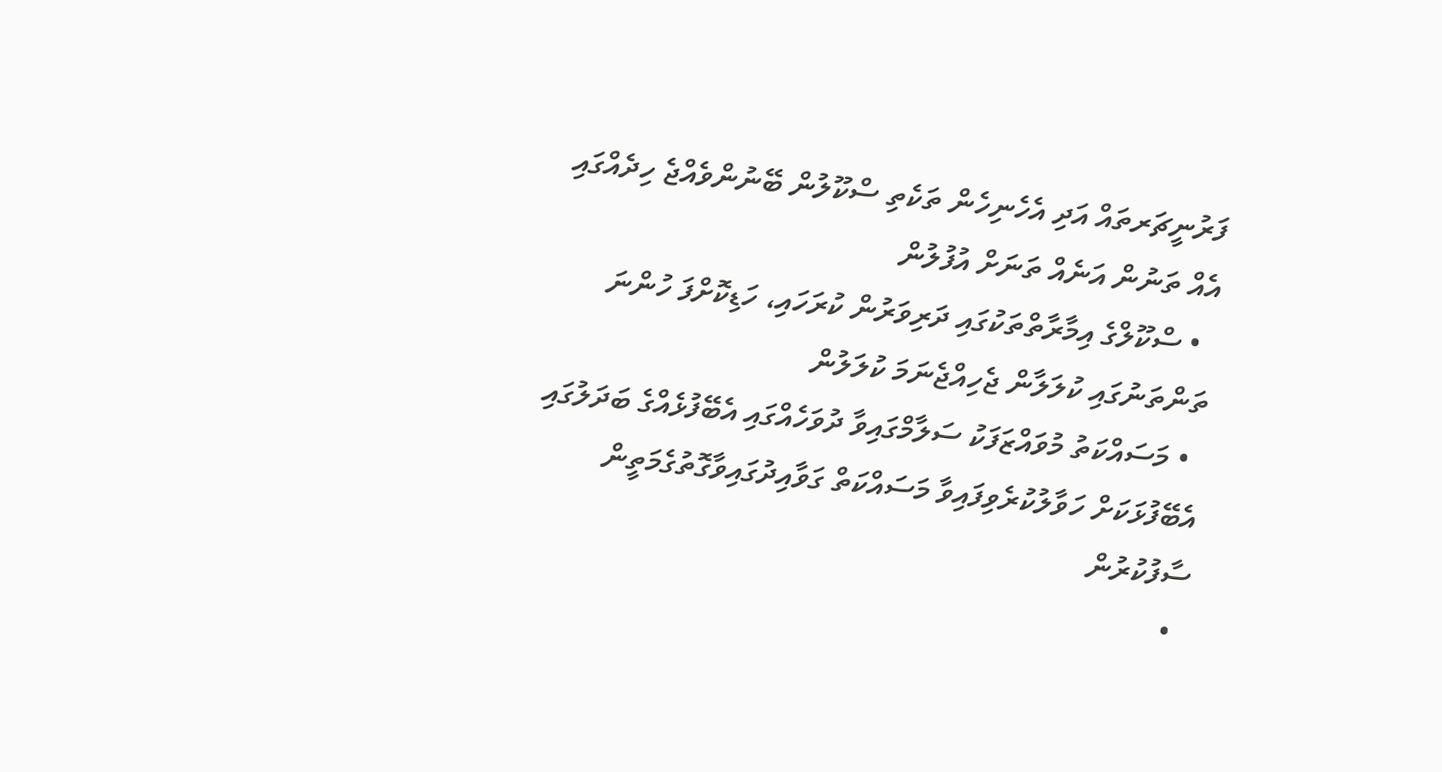ފަރުނީޗަރތައް އަދި އެހެނިހެން ތަކެތި ސްކޫލުން ބޭނުންވެއްޖެ ހިދެއްގައި އެއް ތަނުން އަނެއް ތަނަށް އުފުލުން
  • ސްކޫލްގެ އިމާރާތްތަކުގައި ދަރިވަރުން ކުރަހައި، ހަޑިކޮށްފަ ހުންނަ ތަންތަނުގައި ކުލަލާން ޖެހިއްޖެނަމަ ކުލަލުން
  • މަސައްކަތު މުވައްޒަފަކު ސަލާމްގައިވާ ދުވަހެއްގައި އެބޭފުޅެއްގެ ބަދަލުގައި އެބޭފުޅަކަށް ހަވާލުކުރެވިފައިވާ މަސައްކަތް ގަވާއިދުގައިވާގޮތުގެމަތީން ސާފުކުރުން
  •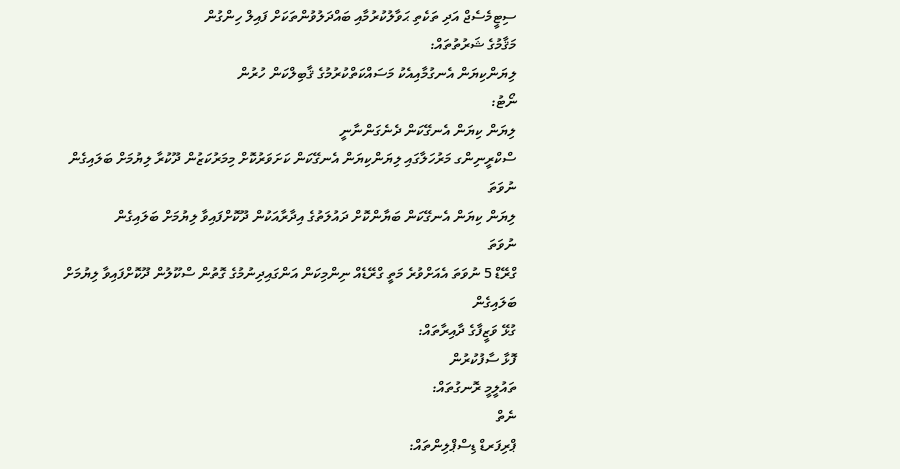ސިޓީމެސެޖް އަދި ތަކެތި ޙަވާލުކުރުމާއި ބައްދަލުވުންތަކަށް ފައިލް ހިންގުން
މަޤާމުގެ ޝަރުތުތައް:
ލިޔަންކިޔަން އެނގުމާއިއެކު މަސައްކަތްކުރުމުގެ ޤާބިލްކަން ހުރުން
ނޯޓު:
ލިޔަން ކިޔަން އެނގޭކަން ދެނެގަންނާނީ
ސްކްރީނިންގ މަރުހަލާގައި ލިޔަންކިޔަން އެނގޭކަން ކަށަވަރުކޮށް މިމަރުކަޒުން ދޫކުރާ ލިޔުމަށް ބަލައިގެން
ނުވަތަ
ލިޔަން ކިޔަން އެނގޭކަން ބަޔާންކޮށް ދައުލަތުގެ އިދާރާއަކުން ދޫކޮށްފައިވާ ލިޔުމަށް ބަލައިގެން
ނުވަތަ
ގްރޭޑް 5 ނުވަތަ އެއަށްވުރެ މަތީ ގްރޭޑެއް ނިންމިކަން އަންގައިދިނުމުގެ ގޮތުން ސްކޫލުން ދޫކޮށްފައިވާ ލިޔުމަށް ބަލައިގެން
ގުޅޭ ވަޒީފާގެ ދާއިރާތައް:
ފޮޅާ ސާފުކުރުން
ތައުލީމީ ރޮނގުތައް:
ނެތް
ޕްރިފަރޑް ޑިސްޕްލިންތައް: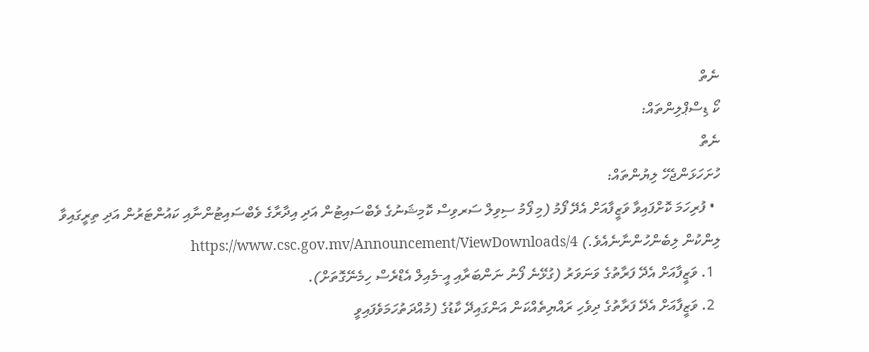ނެތް
ކޯ ޑިސްޕްލިންތައް:
ނެތް
ހުށަހަޅަންޖެހޭ ލިޔުންތައް:
  • ފުރިހަމަ ކޮށްފައިވާ ވަޒީފާއަށް އެދޭ ފޯމު (މި ފޯމު ސިވިލް ސަރވިސް ކޮމިޝަނުގެ ވެބްސައިޓުން އަދި އިދާރާގެ ވެބްސައިޓުންނާއި ކައުންޓަރުން އަދި ތިރީގައިވާ ލިންކުން ލިބެންހުންނާނެއެވެ.) https://www.csc.gov.mv/Announcement/ViewDownloads/4
  1. ވަޒީފާއަށް އެދޭ ފަރާތުގެ ވަނަވަރު (ގުޅޭނެ ފޯނު ނަންބަރާއި އީ-މެއިލް އެޑްރެސް ހިމެނޭގޮތަށް).
  2. ވަޒީފާއަށް އެދޭ ފަރާތުގެ ދިވެހި ރައްޔިތެއްކަން އަންގައިދޭ ކާޑުގެ (މުއްދަތުހަމަވެފައިވީ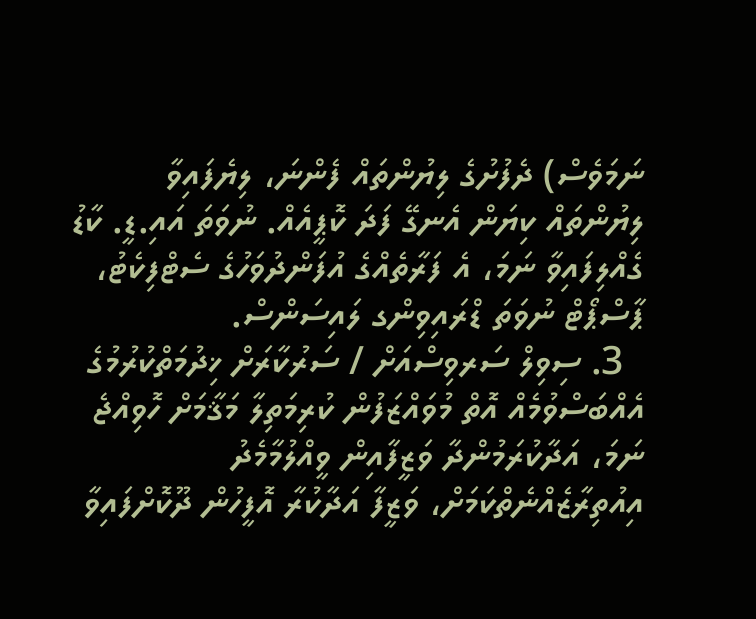ނަމަވެސް) ދެފުށުގެ ލިޔުންތައް ފެންނަ، ލިޔެފައިވާ ލިޔުންތައް ކިޔަން އެނގޭ ފަދަ ކޮޕީއެއް. ނުވަތަ އައި.ޑީ. ކާޑު ގެއްލިފައިވާ ނަމަ، އެ ފަރާތެއްގެ އުފަންދުވަހުގެ ސެޓްފިކެޓު، ޕާސްޕޯޓް ނުވަތަ ޑްރައިވިންގ ލައިސަންސް.
  3. ސިވިލް ސަރވިސްއަށް / ސަރުކާރަށް ޚިދުމަތްކުރުމުގެ އެއްބަސްވުމެއް އޮތް މުވައްޒަފުން ކުރިމަތިލާ މަޤާމަށް ހޮވިއްޖެ ނަމަ، އަދާކުރަމުންދާ ވަޒީފާއިން ވީއްލުމާމެދު އިއުތިރާޒެއްނެތްކަމަށް، ވަޒީފާ އަދާކުރާ އޮފީހުން ދޫކޮށްފައިވާ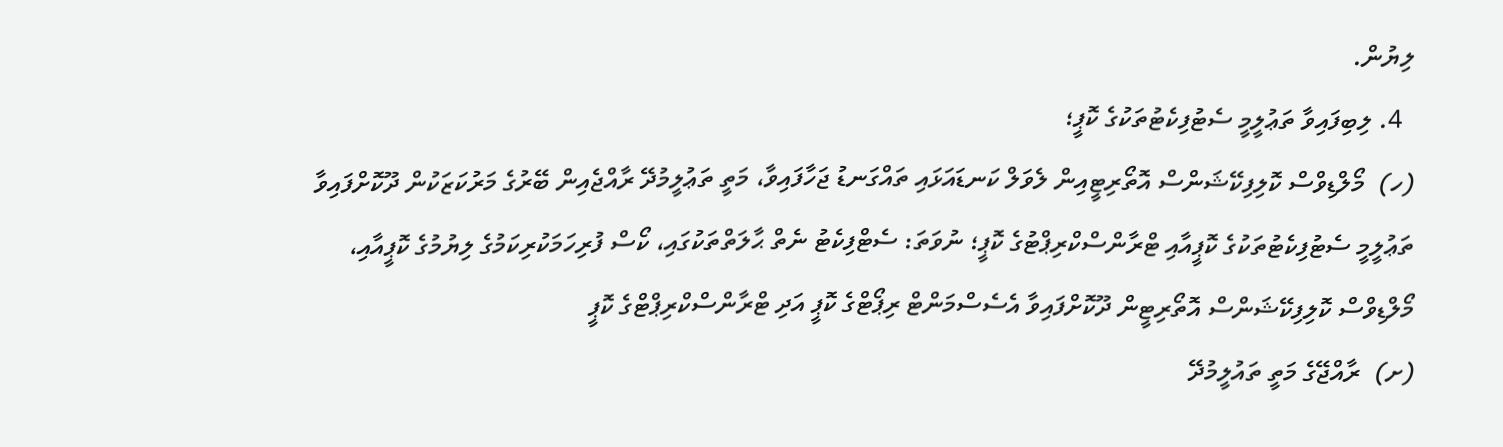ލިޔުން.
  4. ލިބިފައިވާ ތަޢުލީމީ ސެޓުފިކެޓުތަކުގެ ކޮޕީ؛
(ހ)  މޯލްޑިވްސް ކޮލިފިކޭޝަންސް އޮތޯރިޓީއިން ލެވަލް ކަނޑައަޅައި ތައްގަނޑު ޖަހާފައިވާ، މަތީ ތަޢުލީމުދޭ ރާއްޖެއިން ބޭރުގެ މަރުކަޒަކުން ދޫކޮށްފައިވާ ތަޢުލީމީ ސެޓުފިކެޓުތަކުގެ ކޮޕީއާއި ޓްރާންސްކްރިޕްޓުގެ ކޮޕީ؛ ނުވަތަ: ސެޓްފިކެޓު ނެތް ޙާލަތްތަކުގައި، ކޯސް ފުރިހަމަކުރިކަމުގެ ލިޔުމުގެ ކޮޕީއާއި، މޯލްޑިވްސް ކޮލިފިކޭޝަންސް އޮތޯރިޓީން ދޫކޮށްފައިވާ އެސެސްމަންޓް ރިޕޯޓްގެ ކޮޕީ އަދި ޓްރާންސްކްރިޕްޓްގެ ކޮޕީ
(ށ)  ރާއްޖޭގެ މަތީ ތައުލީމުދޭ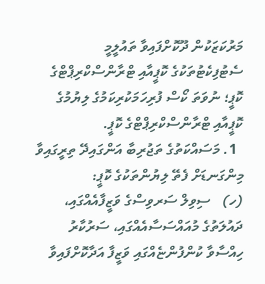މަރުކަޒަކުން ދޫކޮށްފައިވާ ތައުލީމީ ސެޓުފިކެޓުތަކުގެ ކޮޕީއާއި ޓްރާންސްކްރިޕްޓްގެ ކޮޕީ؛ ނުވަތަ ކޯސް ފުރިހަމަކުރިކަމުގެ ލިޔުމުގެ ކޮޕީއާއި ޓްރާންސްކްރިޕްޓްގެ ކޮޕީ.
  1. މަސައްކަތުގެ ތަޖުރިބާ އަންގައިދޭ ތިރީގައިވާ މިންގަނޑަށް ފެތޭ ލިޔުންތަކުގެ ކޮޕީ:
(ހ)   ސިވިލް ސަރވިސްގެ ވަޒީފާއެއްގައި، ދައުލަތުގެ މުއައްސަސާއެއްގައި، ސަރުކާރު ހިއްސާވާ ކުންފުންޏެއްގައި ވަޒީފާ އަދާކޮށްފައިވާ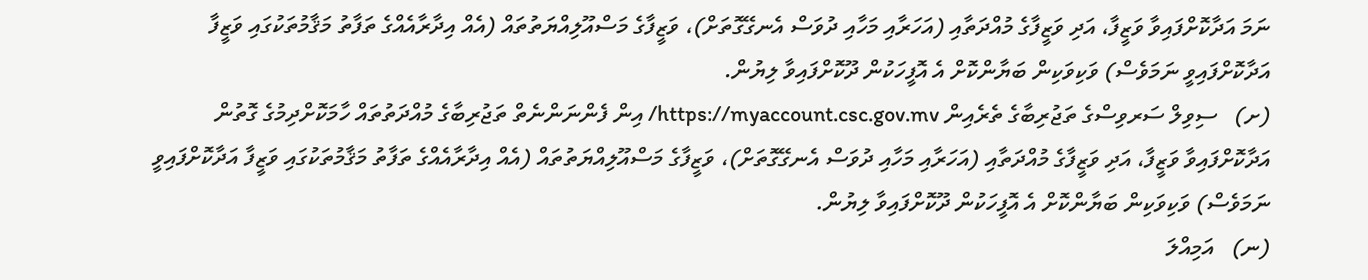ނަމަ އަދާކޮށްފައިވާ ވަޒީފާ، އަދި ވަޒީފާގެ މުއްދަތާއި (އަހަރާއި މަހާއި ދުވަސް އެނގޭގޮތަށް)، ވަޒީފާގެ މަސްއޫލިއްޔަތުތައް (އެއް އިދާރާއެއްގެ ތަފާތު މަޤާމުތަކުގައި ވަޒީފާ އަދާކޮށްފައިވީ ނަމަވެސް) ވަކިވަކިން ބަޔާންކޮށް އެ އޮފީހަކުން ދޫކޮށްފައިވާ ލިޔުން.
(ށ)   ސިވިލް ސަރވިސްގެ ތަޖުރިބާގެ ތެރެއިން https://myaccount.csc.gov.mv/ އިން ފެންނަންނެތް ތަޖުރިބާގެ މުއްދަތުތައް ހާމަކޮށްދިމުގެ ގޮތުން އަދާކޮށްފައިވާ ވަޒީފާ، އަދި ވަޒީފާގެ މުއްދަތާއި (އަހަރާއި މަހާއި ދުވަސް އެނގޭގޮތަށް)، ވަޒީފާގެ މަސްއޫލިއްޔަތުތައް (އެއް އިދާރާއެއްގެ ތަފާތު މަޤާމުތަކުގައި ވަޒީފާ އަދާކޮށްފައިވީ ނަމަވެސް) ވަކިވަކިން ބަޔާންކޮށް އެ އޮފީހަކުން ދޫކޮށްފައިވާ ލިޔުން.
(ނ)   އަމިއްލަ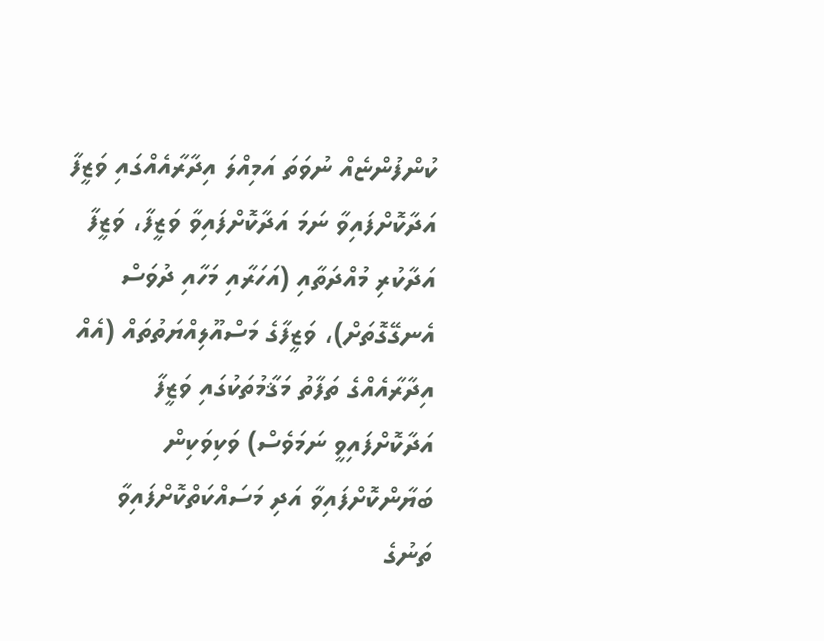ކުންފުންޏެއް ނުވަތަ އަމިއްލަ އިދާރާއެއްގައި ވަޒީފާ އަދާކޮށްފައިވާ ނަމަ އަދާކޮށްފައިވާ ވަޒީފާ، ވަޒީފާ އަދާކުރި މުއްދަތާއި (އަހަރާއި މަހާއި ދުވަސް އެނގޭގޮތަށް)، ވަޒީފާގެ މަސްއޫލިއްޔަތުތައް (އެއް އިދާރާއެއްގެ ތަފާތު މަޤާމުތަކުގައި ވަޒީފާ އަދާކޮށްފައިވީ ނަމަވެސް) ވަކިވަކިން ބަޔާންކޮށްފައިވާ އަދި މަސައްކަތްކޮށްފައިވާ ތަނުގެ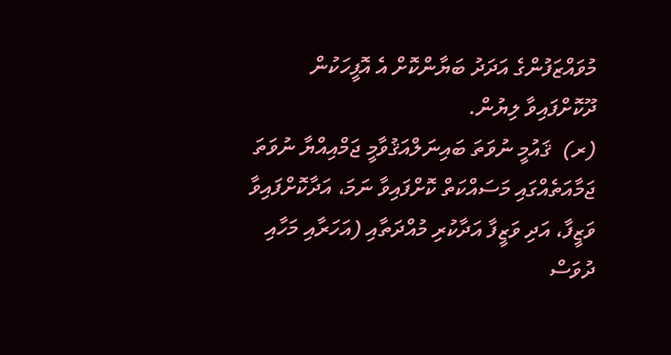މުވައްޒަފުންގެ އަދަދު ބަޔާންކޮށް އެ އޮފީހަކުން ދޫކޮށްފައިވާ ލިޔުން.
(ރ)  ޤައުމީ ނުވަތަ ބައިނަލްއަޤުވާމީ ޖަމްއިއްޔާ ނުވަތަ ޖަމާއަތެއްގައި މަސައްކަތް ކޮށްފައިވާ ނަމަ، އަދާކޮށްފައިވާ ވަޒީފާ، އަދި ވަޒީފާ އަދާކުރި މުއްދަތާއި (އަހަރާއި މަހާއި ދުވަސް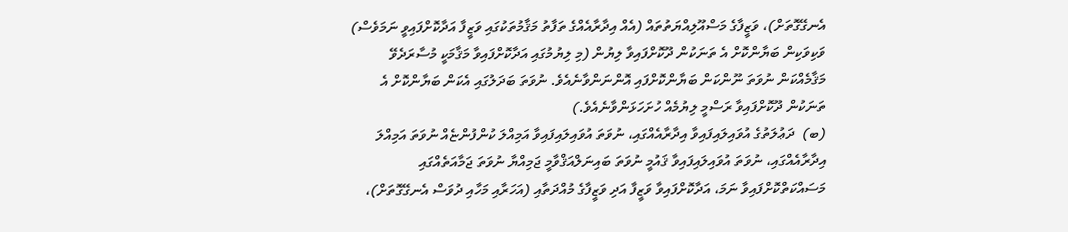އެނގޭގޮތަށް)، ވަޒީފާގެ މަސްއޫލިއްޔަތުތައް (އެއް އިދާރާއެއްގެ ތަފާތު މަޤާމުތަކުގައި ވަޒީފާ އަދާކޮށްފައިވީ ނަމަވެސް) ވަކިވަކިން ބަޔާންކޮށް އެ ތަނަކުން ދޫކޮށްފައިވާ ލިޔުން (މި ލިޔުމުގައި އަދާކޮށްފައިވާ މަޤާމަކީ މުސާރަދެވޭ މަޤާމެއްކަން ނުވަތަ ނޫންކަން ބަޔާންކޮށްފައި އޮންނަންވާނެއެވެ. ނުވަތަ ބަދަލުގައި އެކަން ބަޔާންކޮށް އެ ތަނަކުން ދޫކޮށްފައިވާ ރަސްމީ ލިޔުމެއް ހުށަހަޅަންވާނެއެވެ.)
(ބ)  ދަޢުލަތުގެ އުވައިލައިފައިވާ އިދާރާއެއްގައި، ނުވަތަ އުވައިލައިފައިވާ އަމިއްލަ ކުންފުންޏެއް ނުވަތަ އަމިއްލަ އިދާރާއެއްގައި، ނުވަތަ އުވައިލައިފައިވާ ޤައުމީ ނުވަތަ ބައިނަލްއަޤްވާމީ ޖަމިއްޔާ ނުވަތަ ޖަމާއަތެއްގައި މަސައްކަތްކޮށްފައިވާ ނަމަ، އަދާކޮށްފައިވާ ވަޒީފާ އަދި ވަޒީފާގެ މުއްދަތާއި (އަހަރާއި މަހާއި ދުވަސް އެނގޭގޮތަށް)،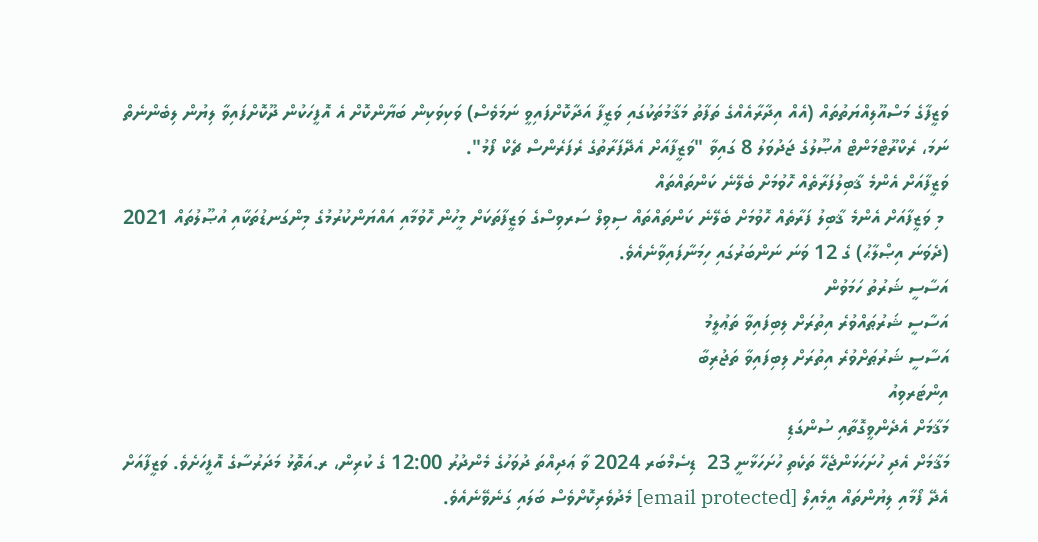ވަޒީފާގެ މަސްއޫލިއްޔަތުތައް (އެއް އިދާރާއެއްގެ ތަފާތު މަޤާމުތަކުގައި ވަޒީފާ އަދާކޮށްފައިވީ ނަމަވެސް) ވަކިވަކިން ބަޔާންކޮށް އެ އޮފީހަކުން ދޫކޮށްފައިވާ ލިޔުން ލިބެންނެތް ނަމަ، ރެކްރޫޓްމަންޓް އުޞޫލުގެ ޖަދުވަލު 8 ގައިވާ "ވަޒީފާއަށް އެދޭފަރާތުގެ ރެފަރެންސް ޗެކް ފޯމު".
ވަޒީފާއަށް އެންމެ ޤާބިލުފަރާތެއް ހޮވުމަށް ބެލޭނެ ކަންތައްތައް
 މި ވަޒީފާއަށް އެންމެ ޤާބިލު ފަރާތެއް ހޮވުމަށް ބެލޭނެ ކަންތައްތައް ސިވިލް ސަރވިސްގެ ވަޒީފާތަކަށް މީހުން ހޮވުމާއި އައްޔަންކުރުމުގެ މިންގަނޑުތަކާއި އުޞޫލުތައް 2021 (ދެވަނަ އިޞްލާޙު) ގެ 12 ވަނަ ނަންބަރުގައި ހިމަނާފައިވާނެއެވެ.
އަސާސީ ޝަރުތު ހަމަވުން
އަސާސީ ޝަރުޠައްވުރެ އިތުރަށް ލިބިފައިވާ ތަޢުލީމު
އަސާސީ ޝަރުޠަށްވުރެ އިތުރަށް ލިބިފައިވާ ތަޖުރިބާ
އިންޓަރވިއު
މަޤާމަށް އެދެންވީގޮތާއި ސުންގަޑި
މަޤާމަށް އެދި ހުށަހަޅަންޖެހޭ ތަކެތި ހުށަހަޅާނީ 23  ޑިސެމްބަރ 2024 ވާ ޢަދިއްތަ ދުވަހުގެ މެންދުރު 12:00 ގެ ކުރިން، ރ.އަތޮޅު މަދަރުސާގެ އޮފީހަށެވެ. ވަޒީފާއަށް އެދޭ ފޯމާއި ލިޔުންތައް އީމެއިލް [email protected] މެދުވެރިކޮށްވެސް ބަލައި ގަނެވޭނެއެވެ.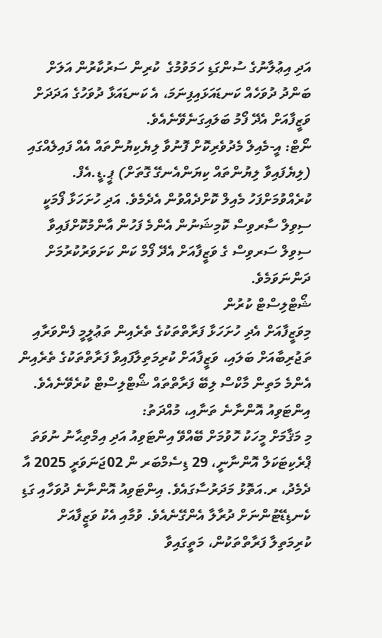އަދި އިޢުލާނުގެ ސުންގަޑި ހަމަވުމުގެ  ކުރިން ސަރުކާރުން އަލަށް ބަންދު ދުވަހެއް ކަނޑައަޅައިފިނަމަ، އެ ކަނޑައަޅާ ދުވަހުގެ އަދަދަށް ވަޒީފާއަށް އެދޭ ފޯމު ބަލައިގަނެވޭނެއެވެ.
ނޯޓް: އީ-މެއިލް މެދުވެރިކޮށް ފޮނުވާ ލިޔެކިޔުންތައް އެއް ފައިލެއްގައި (ލިޔެފައިވާ ލިޔުންތައް ކިޔަންއެނގޭ ގޮތަށް) ޕީ.ޑީ.އެފް. ކުރެއްވުމަށްފަހު މެއިލް ކޮށްދެއްވުން އެދެމެވެ. އަދި ހުށަހަޅާ ފޯމަކީ  ސިވިލް ސާރވިސް ކޮމިޝަނުން އެންމެ ފަހުން އާންމުކޮށްފައިވާ ސިވިލް ސަރވިސް ގެ ވަޒީފާއަށް އެދޭ ފޯމް ކަން ކަށަވަރުކުރުމަށް ދަންނަވަމެވެ.
ޝޯޓްލިސްޓް ކުރުން
މިވަޒީފާއަށް އެދި ހުށަހަޅާ ފަރާތްތަކުގެ ތެރެއިން ތަޢުލީމީ ފެންވަރާއި ތަޖުރިބާއަށް ބަލައި، ވަޒީފާއަށް ކުރިމަތިލާފައިވާ ފަރާތްތަކުގެ ތެރެއިން އެންމެ މަތިން މާކްސް ލިބޭ ފަރާތްތައް ޝޯޓްލިސްޓް ކުރެވޭނެއެވެ.
އިންޓަވިއު އޮންނާނެ ތަނާއި، މުއްދަތު:
މި މަޤާމަށް މީހަކު ހޮވުމަށް ބޭއްވޭ އިންޓަވިއު އަދި އިމްތިޙާނު ނުވަތަ ޕްރެކިޓަކަލް އޮންނާނީ، 29 ޑިސެމްބަރ ން 02ޖަނަވަރީ 2025 އާ ދެމެދު، ރ.އަތޮޅު މަދަރުސާގައެވެ. އިންޓަވިއު އޮންނާނެ ދުވަހާއި ގަޑި ކެނޑިޑޭޓުންނަށް ދުރާލާ އެންގޭނެއެވެ. ވުމާއި އެކު ވަޒީފާއަށް ކުރިމަތިލާ ފަރާތްތަކުން، މަތީގައިވާ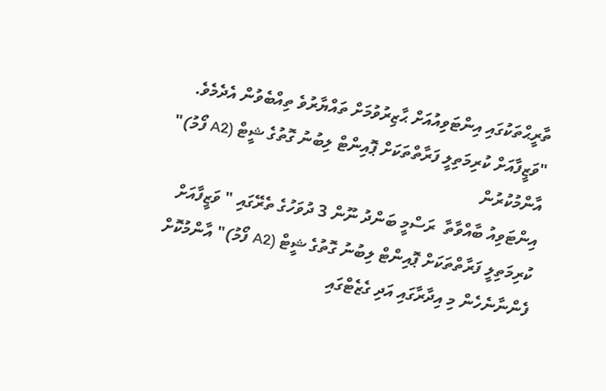ތާރީޙްތަކުގައި އިންޓަވިއުއަށް ޙާޒިރުވުމަށް ތައްޔާރުވެ ތިއްބެވުން އެދެމެވެ.
"ވަޒީފާއަށް ކުރިމަތިލީ ފަރާތްތަކަށް ޕޮއިންޓް ލިބުނު ގޮތުގެ ޝީޓް (A2 ފޯމު)" އާންމުކުރުން
އިންޓަވިއު ބާއްވާތާ  ރަސްމީ ބަންދު ނޫން 3 ދުވަހުގެ ތެރޭގައި " ވަޒީފާއަށް ކުރިމަތިލީ ފަރާތްތަކަށް ޕޮއިންޓް ލިބުނު ގޮތުގެ ޝީޓް (A2 ފޯމު)" އާންމުކޮށް ފެންނާނެހެން މި އިދާރާގައި އަދި ގެޒެޓްގައި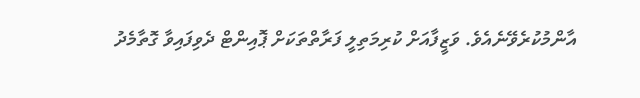އާންމުކުރެވޭނެއެވެ. ވަޒީފާއަށް ކުރިމަތިލީ ފަރާތްތަކަށް ޕޮއިންޓް ދެވިފައިވާ ގޮތާމެދު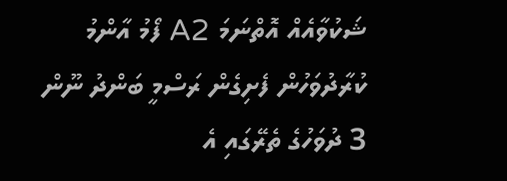ޝަކުވާއެއް އޮތްނަމަ A2 ފޯމު އާންމު ކުރާދުވަހުން ފެށިގެން ރަސްމީ ބަންދު ނޫން 3 ދުވަހުގެ ތެރޭގައި އެ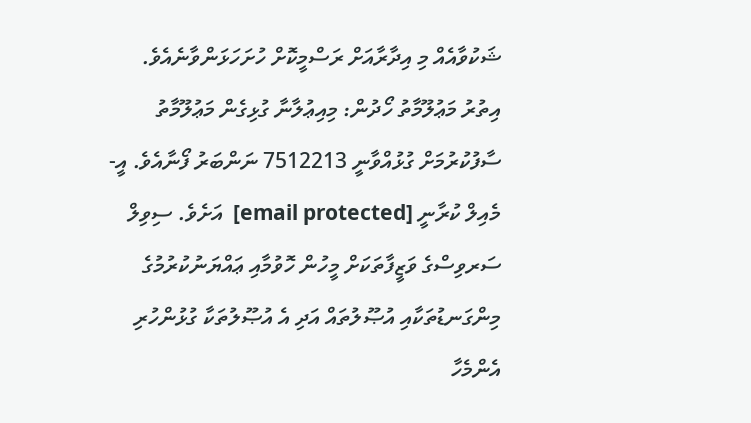ޝަކުވާއެއް މި އިދާރާއަށް ރަސްމީކޮށް ހުށަހަޅަންވާނެއެވެ.
އިތުރު މަޢުލޫމާތު ހޯދުން: މިއިޢުލާނާ ގުޅިގެން މަޢުލޫމާތު ސާފުކުރުމަށް ގުޅުއްވާނީ 7512213 ނަންބަރު ފޯނާއެވެ. އީ-މެއިލް ކުރާނީ [email protected]  އަށެވެ. ސިވިލް ސަރވިސްގެ ވަޒީފާތަކަށް މީހުން ހޮވުމާއި ޢައްޔަނުކުރުމުގެ މިންގަނޑުތަކާއި އުޞޫލުތައް އަދި އެ އުޞޫލުތަކާ ގުޅުންހުރި އެންމެހާ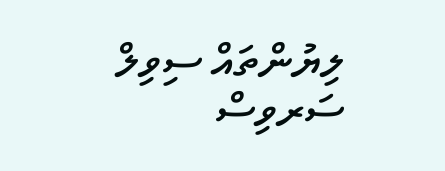ލިޔުންތައް ސިވިލް ސަރވިސް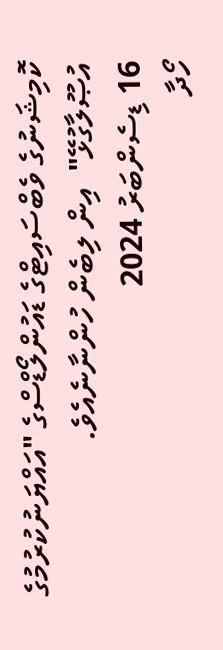ކޮމިޝަނުގެ ވެބްސައިޓްގެ ޑައުންލޯޑްސްގެ "އައްޔަނުކުރުމުގެ އުޞޫލާގުޅޭ"  އިން ލިބެން ހުންނާނެއެވެ.
16 ޑިސެންބަރު 2024
ހޯދާ